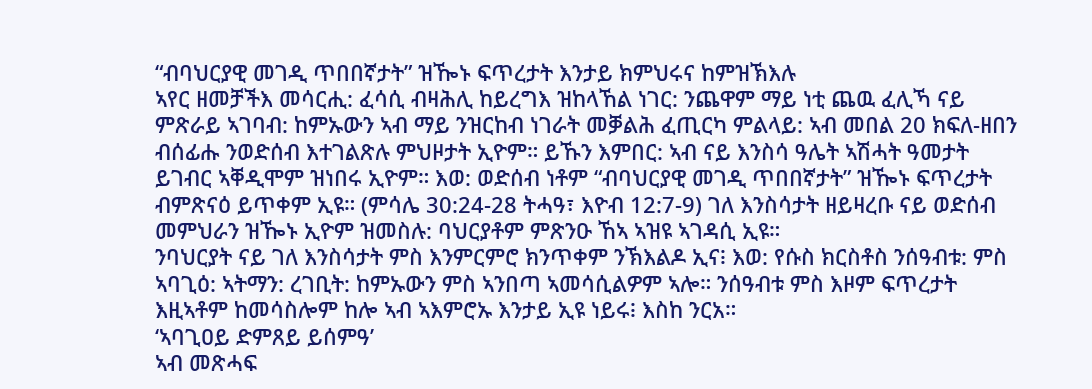“ብባህርያዊ መገዲ ጥበበኛታት” ዝዀኑ ፍጥረታት እንታይ ክምህሩና ከምዝኽእሉ
ኣየር ዘመቻችእ መሳርሒ: ፈሳሲ ብዛሕሊ ከይረግእ ዝከላኸል ነገር: ንጨዋም ማይ ነቲ ጨዉ ፈሊኻ ናይ ምጽራይ ኣገባብ: ከምኡውን ኣብ ማይ ንዝርከብ ነገራት መቓልሕ ፈጢርካ ምልላይ: ኣብ መበል 20 ክፍለ-ዘበን ብሰፊሑ ንወድሰብ እተገልጽሉ ምህዞታት ኢዮም። ይኹን እምበር: ኣብ ናይ እንስሳ ዓሌት ኣሽሓት ዓመታት ይገብር ኣቐዲሞም ዝነበሩ ኢዮም። እወ: ወድሰብ ነቶም “ብባህርያዊ መገዲ ጥበበኛታት” ዝዀኑ ፍጥረታት ብምጽናዕ ይጥቀም ኢዩ። (ምሳሌ 30:24-28 ትሓዓ፣ እዮብ 12:7-9) ገለ እንስሳታት ዘይዛረቡ ናይ ወድሰብ መምህራን ዝዀኑ ኢዮም ዝመስሉ: ባህርያቶም ምጽንዑ ኸኣ ኣዝዩ ኣገዳሲ ኢዩ።
ንባህርያት ናይ ገለ እንስሳታት ምስ እንምርምሮ ክንጥቀም ንኽእልዶ ኢና፧ እወ: የሱስ ክርስቶስ ንሰዓብቱ: ምስ ኣባጊዕ: ኣትማን: ረገቢት: ከምኡውን ምስ ኣንበጣ ኣመሳሲልዎም ኣሎ። ንሰዓብቱ ምስ እዞም ፍጥረታት እዚኣቶም ከመሳስሎም ከሎ ኣብ ኣእምሮኡ እንታይ ኢዩ ነይሩ፧ እስከ ንርአ።
‘ኣባጊዐይ ድምጸይ ይሰምዓ’
ኣብ መጽሓፍ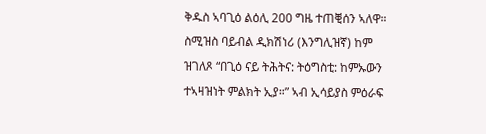ቅዱስ ኣባጊዕ ልዕሊ 200 ግዜ ተጠቒሰን ኣለዋ። ስሚዝስ ባይብል ዲክሽነሪ (እንግሊዝኛ) ከም ዝገለጾ “በጊዕ ናይ ትሕትና: ትዕግስቲ: ከምኡውን ተኣዛዝነት ምልክት ኢያ።” ኣብ ኢሳይያስ ምዕራፍ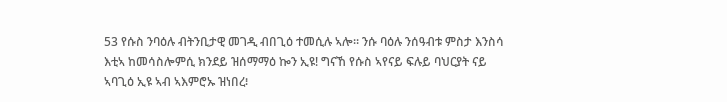53 የሱስ ንባዕሉ ብትንቢታዊ መገዲ ብበጊዕ ተመሲሉ ኣሎ። ንሱ ባዕሉ ንሰዓብቱ ምስታ እንስሳ እቲኣ ከመሳስሎምሲ ክንደይ ዝሰማማዕ ኰን ኢዩ! ግናኸ የሱስ ኣየናይ ፍሉይ ባህርያት ናይ ኣባጊዕ ኢዩ ኣብ ኣእምሮኡ ዝነበረ፧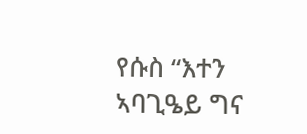የሱስ “እተን ኣባጊዔይ ግና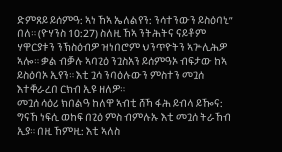ድምጸይ ይሰምዓ: ኣነ ኸኣ ኤለልየን: ንሳተንውን ይስዕባኒ” በለ። (ዮሃንስ 10:27) ስለዚ ኸኣ ንትሕትና ናይቶም ሃዋርያቱን ንኽስዕብዎ ዝነበሮም ህንጥዮትን ኣጕሊሕዎ ኣሎ። ቃል ብቓሉ ኣባጊዕ ንጓስአን ይሰምዓኦ ብፍታው ከኣ ይስዕባኦ ኢየን። እቲ ጓሳ ንባዕሉውን ምስተን መጓሰ እተቐራረበ ርክብ ኢዩ ዘለዎ።
መጓሰ ሳዕሪ ክበልዓ ከለዋ ኣብቲ ሸኻ ፋሕ ይብላ ይዀና: ግናኸ ነፍሲ ወከፍ በጊዕ ምስ ብምሉኡ እቲ መጓሰ ትራኸብ ኢያ። በዚ ኸምዚ: እቲ ኣለስ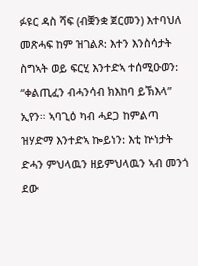ፉዩር ዳስ ሻፍ (ብቛንቋ ጀርመን) እተባህለ መጽሓፍ ከም ዝገልጾ: እተን እንስሳታት ስግኣት ወይ ፍርሂ እንተድኣ ተሰሚዑወን: “ቀልጢፈን ብሓንሳብ ክእከባ ይኽእላ” ኢየን። ኣባጊዕ ካብ ሓደጋ ከምልጣ ዝሃድማ እንተድኣ ኰይነን: እቲ ኵነታት ድሓን ምህላዉን ዘይምህላዉን ኣብ መንጎ ደው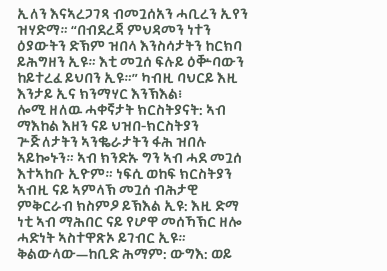ኢለን እናኣረጋገጻ ብመጓሰአን ሓቢረን ኢየን ዝሃድማ። “በብደረጃ ምህዳመን ነተን ዕያውትን ድኽም ዝበላ እንስሳታትን ከርክባ ይሕግዘን ኢዩ። እቲ መጓሰ ፍሉይ ዕቝባውን ከይተረፈ ይህበን ኢዩ።” ካብዚ ባህርይ እዚ እንታይ ኢና ክንማሃር እንኽእል፧
ሎሚ ዘለዉ ሓቀኛታት ክርስትያናት: ኣብ ማእከል እዘን ናይ ህዝበ-ክርስትያን ጕጅለታትን ኣንቈራታትን ፋሕ ዝበሉ ኣይኰኑን። ኣብ ክንድኡ ግን ኣብ ሓደ መጓሰ እተኣከቡ ኢዮም። ነፍሲ ወከፍ ክርስትያን ኣብዚ ናይ ኣምላኽ መጓሰ ብሕታዊ ምቅርራብ ክስምዖ ይኽእል ኢዩ: እዚ ድማ ነቲ ኣብ ማሕበር ናይ የሆዋ መሰኻኽር ዘሎ ሓድነት ኣስተዋጽኦ ይገብር ኢዩ። ቅልውላው—ከቢድ ሕማም: ውግእ: ወይ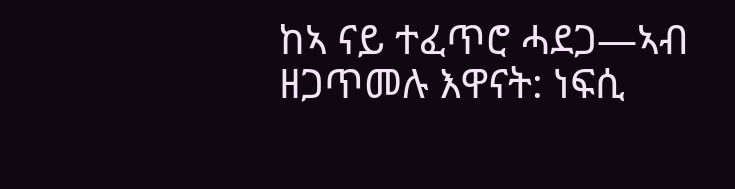ከኣ ናይ ተፈጥሮ ሓደጋ—ኣብ ዘጋጥመሉ እዋናት: ነፍሲ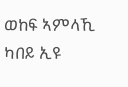ወከፍ ኣምላኺ ካበይ ኢዩ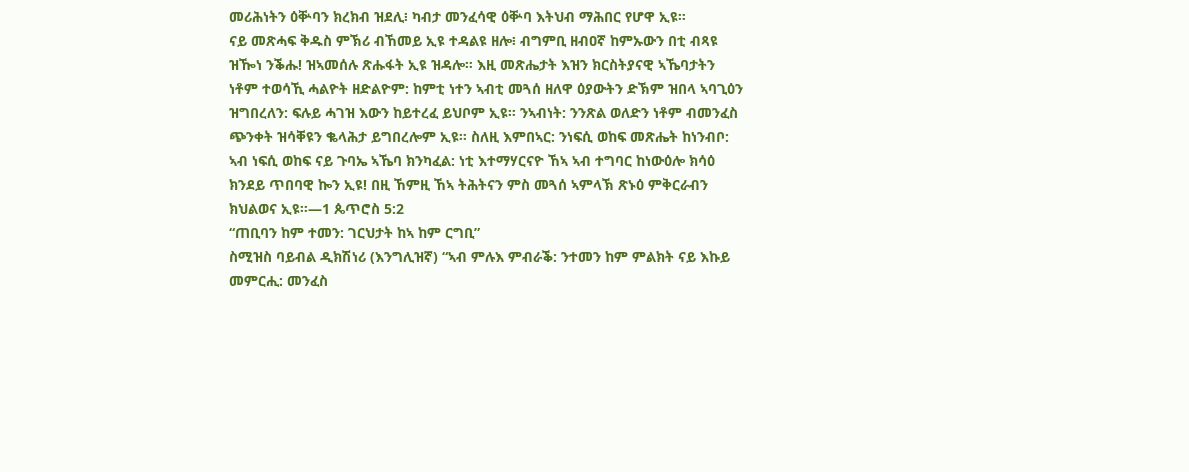መሪሕነትን ዕቝባን ክረክብ ዝደሊ፧ ካብታ መንፈሳዊ ዕቝባ እትህብ ማሕበር የሆዋ ኢዩ።
ናይ መጽሓፍ ቅዱስ ምኽሪ ብኸመይ ኢዩ ተዳልዩ ዘሎ፧ ብግምቢ ዘብዐኛ ከምኡውን በቲ ብጻዩ ዝዀነ ንቕሑ! ዝኣመሰሉ ጽሑፋት ኢዩ ዝዳሎ። እዚ መጽሔታት እዝን ክርስትያናዊ ኣኼባታትን ነቶም ተወሳኺ ሓልዮት ዘድልዮም: ከምቲ ነተን ኣብቲ መጓሰ ዘለዋ ዕያውትን ድኽም ዝበላ ኣባጊዕን ዝግበረለን: ፍሉይ ሓገዝ እውን ከይተረፈ ይህቦም ኢዩ። ንኣብነት: ንንጽል ወለድን ነቶም ብመንፈስ ጭንቀት ዝሳቐዩን ቈላሕታ ይግበረሎም ኢዩ። ስለዚ እምበኣር: ንነፍሲ ወከፍ መጽሔት ከነንብቦ: ኣብ ነፍሲ ወከፍ ናይ ጉባኤ ኣኼባ ክንካፈል: ነቲ እተማሃርናዮ ኸኣ ኣብ ተግባር ከነውዕሎ ክሳዕ ክንደይ ጥበባዊ ኰን ኢዩ! በዚ ኸምዚ ኸኣ ትሕትናን ምስ መጓሰ ኣምላኽ ጽኑዕ ምቅርራብን ክህልወና ኢዩ።—1 ጴጥሮስ 5:2
“ጠቢባን ከም ተመን: ገርህታት ከኣ ከም ርግቢ”
ስሚዝስ ባይብል ዲክሽነሪ (እንግሊዝኛ) “ኣብ ምሉእ ምብራቕ: ንተመን ከም ምልክት ናይ እኩይ መምርሒ: መንፈስ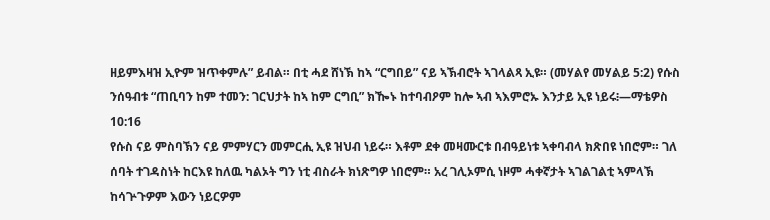ዘይምእዛዝ ኢዮም ዝጥቀምሉ” ይብል። በቲ ሓደ ሸነኽ ከኣ “ርግበይ” ናይ ኣኽብሮት ኣገላልጻ ኢዩ። (መሃልየ መሃልይ 5:2) የሱስ ንሰዓብቱ “ጠቢባን ከም ተመን: ገርህታት ከኣ ከም ርግቢ” ክዀኑ ከተባብዖም ከሎ ኣብ ኣእምሮኡ እንታይ ኢዩ ነይሩ፧—ማቴዎስ 10:16
የሱስ ናይ ምስባኽን ናይ ምምሃርን መምርሒ ኢዩ ዝህብ ነይሩ። እቶም ደቀ መዛሙርቱ በብዓይነቱ ኣቀባብላ ክጽበዩ ነበሮም። ገለ ሰባት ተገዳስነት ከርእዩ ከለዉ ካልኦት ግን ነቲ ብስራት ክነጽግዎ ነበሮም። አረ ገሊኦምሲ ነዞም ሓቀኛታት ኣገልገልቲ ኣምላኽ ከሳጕጉዎም እውን ነይርዎም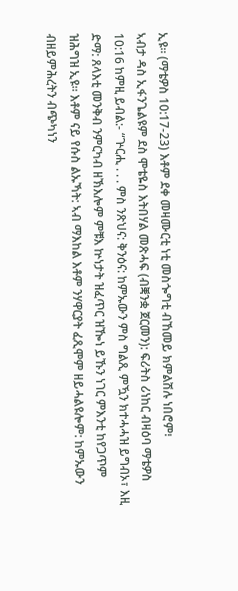ኢዩ። (ማቴዎስ 10:17-23) እቶም ደቀ መዛሙርቲ ነቲ መስጐግቲ ብኸመይ ክምልሽሉ ነበሮም፧
ኣብታ ዳስ ኢፋንጌልዩም ደስ ሞቴዬስ እትበሃል መጽሓፍ (ብቛንቋ ጀርመን): ፍሪትስ ሪነከር ብዛዕባ ማቴዎስ 10:16 ከምዚ ይብል:- “ጕርሒ . . . ምስ ንጽህና: ቅንዕና: ከምኡውን ምስ ግልጺ ምዃን ክተሓሓዝ ይግብኦ፣ እዚ ድማ: ጸላእቲ መንቅብ ንምርካብ ዘኽእሎም ምቹእ ኵነታት ዝፈጥር ዝዀነ ይኹን ነገር ምእንቲ ከየጋጥም ዝሕግዝ ኢዩ። እቶም ናይ የሱስ ልኡኻት: ኣብ ማእከል እቶም ንሃዋርያት ፈጺሞም ዘይሓልዩሎም: ከምኡውን ብዘይምሕረትን ብጭካነን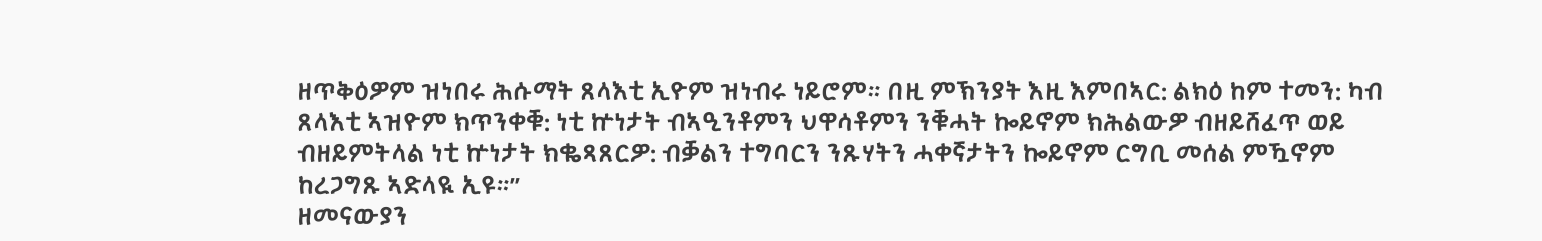ዘጥቅዕዎም ዝነበሩ ሕሱማት ጸላእቲ ኢዮም ዝነብሩ ነይሮም። በዚ ምኽንያት እዚ እምበኣር: ልክዕ ከም ተመን: ካብ ጸላእቲ ኣዝዮም ክጥንቀቑ: ነቲ ኵነታት ብኣዒንቶምን ህዋሳቶምን ንቑሓት ኰይኖም ክሕልውዎ ብዘይሸፈጥ ወይ ብዘይምትላል ነቲ ኵነታት ክቈጻጸርዎ: ብቓልን ተግባርን ንጹሃትን ሓቀኛታትን ኰይኖም ርግቢ መሰል ምዃኖም ከረጋግጹ ኣድላዪ ኢዩ።”
ዘመናውያን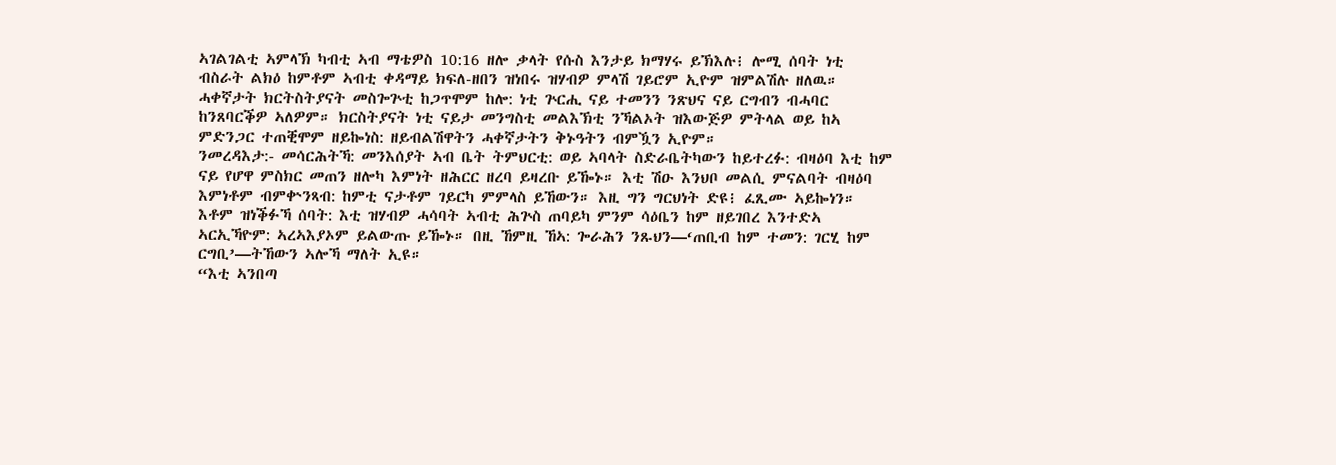ኣገልገልቲ ኣምላኽ ካብቲ ኣብ ማቴዎስ 10:16 ዘሎ ቃላት የሱስ እንታይ ክማሃሩ ይኽእሉ፧ ሎሚ ሰባት ነቲ ብስራት ልክዕ ከምቶም ኣብቲ ቀዳማይ ክፍለ-ዘበን ዝነበሩ ዝሃብዎ ምላሽ ገይሮም ኢዮም ዝምልሽሉ ዘለዉ። ሓቀኛታት ክርትስትያናት መስጐጕቲ ከጋጥሞም ከሎ: ነቲ ጕርሒ ናይ ተመንን ንጽህና ናይ ርግብን ብሓባር ከንጸባርቕዎ ኣለዎም። ክርስትያናት ነቲ ናይታ መንግስቲ መልእኽቲ ንኻልኦት ዝእውጅዎ ምትላል ወይ ከኣ ምድንጋር ተጠቒሞም ዘይኰነስ: ዘይብልሽዋትን ሓቀኛታትን ቅኑዓትን ብምዃን ኢዮም።
ንመረዳእታ:- መሳርሕትኻ: መንእሰያት ኣብ ቤት ትምህርቲ: ወይ ኣባላት ስድራቤትካውን ከይተረፉ: ብዛዕባ እቲ ከም ናይ የሆዋ ምስክር መጠን ዘሎካ እምነት ዘሕርር ዘረባ ይዛረቡ ይዀኑ። እቲ ሽዑ እንህቦ መልሲ ምናልባት ብዛዕባ እምነቶም ብምቍንጻብ: ከምቲ ናታቶም ገይርካ ምምላስ ይኸውን። እዚ ግን ግርህነት ድዩ፧ ፈጺሙ ኣይኰነን። እቶም ዝነቕፉኻ ሰባት: እቲ ዝሃብዎ ሓሳባት ኣብቲ ሕጕስ ጠባይካ ምንም ሳዕቤን ከም ዘይገበረ እንተድኣ ኣርኢኻዮም: ኣረኣእያኦም ይልውጡ ይዀኑ። በዚ ኸምዚ ኸኣ: ጐራሕን ንጹህን—‘ጠቢብ ከም ተመን: ገርሂ ከም ርግቢ’—ትኸውን ኣሎኻ ማለት ኢዩ።
“እቲ ኣንበጣ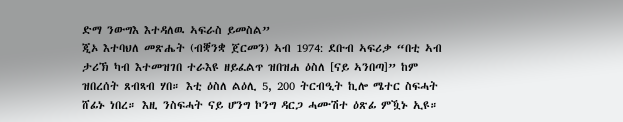ድማ ንውግእ እተዳለዉ ኣፍራስ ይመስል”
ጂኦ እተባህለ መጽሔት (ብቛንቋ ጀርመን) ኣብ 1974: ደቡብ ኣፍሪቃ “በቲ ኣብ ታሪኽ ካብ እተመዝገበ ተራእዩ ዘይፈልጥ ዝበዝሐ ዕስለ [ናይ ኣንበጣ]” ከም ዝበረሰት ጸብጻብ ሃበ። እቲ ዕስለ ልዕሊ 5, 200 ትርብዒት ኪሎ ሜተር ስፍሓት ሸፊኑ ነበረ። እዚ ንስፍሓት ናይ ሆንግ ኮንግ ዳርጋ ሓሙሽተ ዕጽፊ ምዃኑ ኢዩ።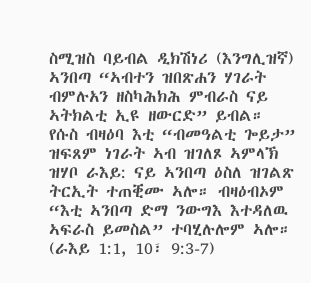ስሚዝስ ባይብል ዲክሽነሪ (እንግሊዝኛ) ኣንበጣ “ኣብተን ዝበጽሐን ሃገራት ብምሉአን ዘስካሕክሕ ምብራስ ናይ ኣትክልቲ ኢዩ ዘውርድ” ይብል።
የሱስ ብዛዕባ እቲ “ብመዓልቲ ጐይታ” ዝፍጸም ነገራት ኣብ ዝገለጾ ኣምላኽ ዝሃቦ ራእይ: ናይ ኣንበጣ ዕስለ ዝገልጽ ትርኢት ተጠቒሙ ኣሎ። ብዛዕብኦም “እቲ ኣንበጣ ድማ ንውግእ እተዳለዉ ኣፍራስ ይመስል” ተባሂሉሎም ኣሎ። (ራእይ 1:1, 10፣ 9:3-7)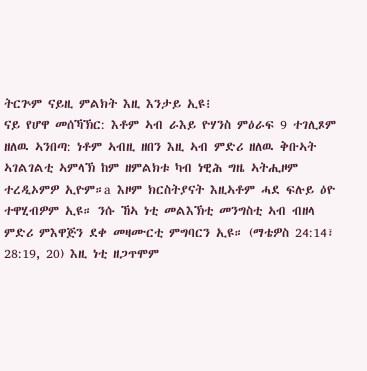ትርጕም ናይዚ ምልክት እዚ እንታይ ኢዩ፧
ናይ የሆዋ መሰኻኽር: እቶም ኣብ ራእይ ዮሃንስ ምዕራፍ 9 ተገሊጾም ዘለዉ ኣንበጣ: ነቶም ኣብዚ ዘበን እዚ ኣብ ምድሪ ዘለዉ ቅቡኣት ኣገልገልቲ ኣምላኽ ከም ዘምልክቱ ካብ ነዊሕ ግዜ ኣትሒዞም ተረዲኦምዎ ኢዮም።a እዞም ክርስትያናት እዚኣቶም ሓደ ፍሉይ ዕዮ ተዋሂብዎም ኢዩ። ንሱ ኸኣ ነቲ መልእኽቲ መንግስቲ ኣብ ብዘላ ምድሪ ምእዋጅን ደቀ መዛሙርቲ ምግባርን ኢዩ። (ማቴዎስ 24:14፣ 28:19, 20) እዚ ነቲ ዘጋጥሞም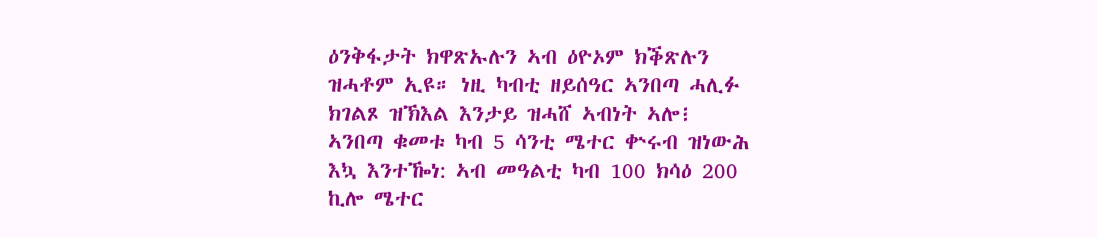ዕንቅፋታት ክዋጽኡሉን ኣብ ዕዮኦም ክቕጽሉን ዝሓቶም ኢዩ። ነዚ ካብቲ ዘይሰዓር ኣንበጣ ሓሊፉ ክገልጾ ዝኽእል እንታይ ዝሓሸ ኣብነት ኣሎ፧
ኣንበጣ ቁመቱ ካብ 5 ሳንቲ ሜተር ቍሩብ ዝነውሕ እኳ እንተዀነ: ኣብ መዓልቲ ካብ 100 ክሳዕ 200 ኪሎ ሜተር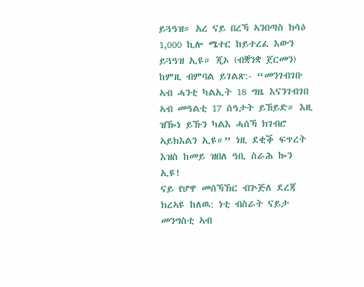ይጓዓዝ። አረ ናይ በረኻ ኣንበጣስ ክሳዕ 1,000 ኪሎ ሜተር ከይተረፈ እውን ይጓዓዝ ኢዩ። ጂኦ (ብቛንቋ ጀርመን) ከምዚ ብምባል ይገልጽ:- “መንገብገቡ ኣብ ሓንቲ ካልኢት 18 ግዜ እናንገብገበ ኣብ መዓልቲ 17 ሰዓታት ይኸይድ። እዚ ዝዀነ ይኹን ካልእ ሓሰኻ ክገብሮ ኣይክእልን ኢዩ።” ነዚ ደቂቕ ፍጥረት እዝስ ከመይ ዝበለ ዓቢ ስራሕ ኰን ኢዩ!
ናይ የሆዋ መሰኻኽር ብጕጅለ ደረጃ ክረኣዩ ከለዉ: ነቲ ብስራት ናይታ መንግስቲ ኣብ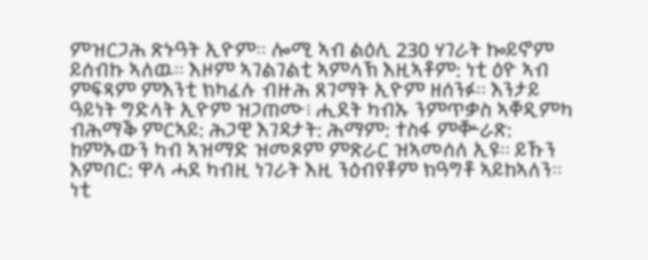ምዝርጋሕ ጽኑዓት ኢዮም። ሎሚ ኣብ ልዕሊ 230 ሃገራት ኰይኖም ይሰብኩ ኣለዉ። እዞም ኣገልገልቲ ኣምላኽ እዚኣቶም: ነቲ ዕዮ ኣብ ምፍጻም ምእንቲ ክካፈሉ ብዙሕ ጸገማት ኢዮም ዘሰንፉ። እንታይ ዓይነት ግድላት ኢዮም ዝጋጠሙ፧ ሒደት ካብኡ ንምጥቃስ ኣቐዲምካ ብሕማቕ ምርኣይ: ሕጋዊ እገዳታት: ሕማም: ተስፋ ምቝራጽ: ከምኡውን ካብ ኣዝማድ ዝመጾም ምጽራር ዝኣመሰለ ኢዩ። ይኹን እምበር: ዋላ ሓደ ካብዚ ነገራት እዚ ንዕብየቶም ክዓግቶ ኣይከኣለን። ነቲ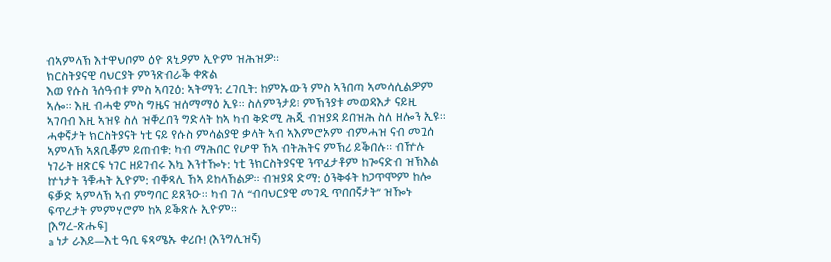ብኣምላኽ እተዋህቦም ዕዮ ጸኒዖም ኢዮም ዝሕዝዎ።
ክርስትያናዊ ባህርያት ምንጽብራቕ ቀጽል
እወ የሱስ ንሰዓብቱ ምስ ኣባጊዕ: ኣትማን: ረገቢት: ከምኡውን ምስ ኣንበጣ ኣመሳሲልዎም ኣሎ። እዚ ብሓቂ ምስ ግዜና ዝሰማማዕ ኢዩ። ስለምንታይ፧ ምኽንያቱ መወዳእታ ናይዚ ኣገባብ እዚ ኣዝዩ ስለ ዝቐረበን ግድላት ከኣ ካብ ቅድሚ ሕጂ ብዝያዳ ይበዝሕ ስለ ዘሎን ኢዩ።
ሓቀኛታት ክርስትያናት ነቲ ናይ የሱስ ምሳልያዊ ቃላት ኣብ ኣእምሮኦም ብምሓዝ ናብ መጓሰ ኣምላኽ ኣጸቢቖም ይጠብቁ: ካብ ማሕበር የሆዋ ኸኣ ብትሕትና ምኽሪ ይቕበሉ። ብዅሉ ነገራት ዘጽርፍ ነገር ዘይገብሩ እኳ እንተዀኑ: ነቲ ንክርስትያናዊ ንጥፈታቶም ከጐናድብ ዝኽእል ኵነታት ንቑሓት ኢዮም: ብቐጻሊ ኸኣ ይከላኸልዎ። ብዝያዳ ድማ: ዕንቅፋት ከጋጥሞም ከሎ ፍቓድ ኣምላኽ ኣብ ምግባር ይጸንዑ። ካብ ገለ “ብባህርያዊ መገዲ ጥበበኛታት” ዝዀኑ ፍጥረታት ምምሃሮም ከኣ ይቕጽሉ ኢዮም።
[እግረ-ጽሑፍ]
a ነታ ራእይ—እቲ ዓቢ ፍጻሜኡ ቀሪቡ! (እንግሊዝኛ)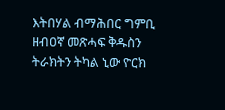እትበሃል ብማሕበር ግምቢ ዘብዐኛ መጽሓፍ ቅዱስን ትራክትን ትካል ኒው ዮርክ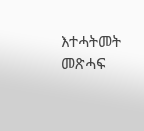እተሓትመት መጽሓፍ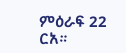ምዕራፍ 22 ርአ።